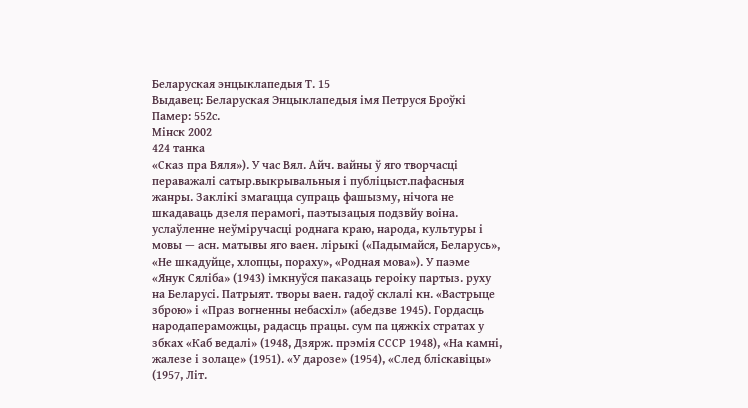Беларуская энцыклапедыя Т. 15
Выдавец: Беларуская Энцыклапедыя імя Петруся Броўкі
Памер: 552с.
Мінск 2002
424 танка
«Сказ пра Вяля»). У час Вял. Айч. вайны ў яго творчасці пераважалі сатыр.выкрывальныя і публіцыст.пафасныя жанры. Заклікі змагацца супраць фашызму, нічога не шкадаваць дзеля перамогі, паэтызацыя подзвйу воіна. услаўленне неўміручасці роднага краю, народа, культуры і мовы — асн. матывы яго ваен. лірыкі («Падымайся, Беларусь», «Не шкадуйце, хлопцы, пораху», «Родная мова»). У паэме «Янук Сяліба» (1943) імкнуўся паказаць героіку партыз. руху на Беларусі. Патрыят. творы ваен. гадоў склалі кн. «Вастрыце зброю» і «Праз вогненны небасхіл» (абедзве 1945). Гордасць народапераможцы, радасць працы. сум па цяжкіх стратах у збках «Каб ведалі» (1948, Дзярж. прэмія СССР 1948), «На камні, жалезе і золаце» (1951). «У дарозе» (1954), «След бліскавіцы» (1957, Літ.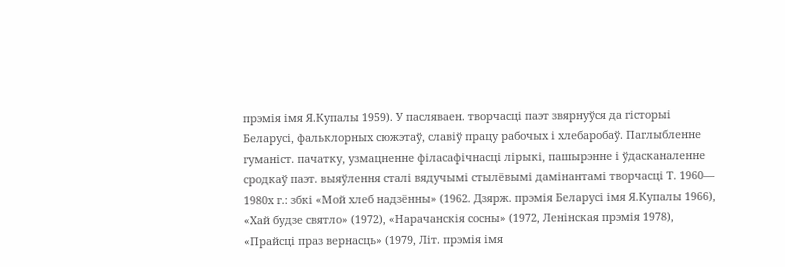прэмія імя Я.Купалы 1959). У пасляваен. творчасці паэт звярнуўся да гісторыі Беларусі, фальклорных сюжэтаў, славіў працу рабочых і хлебаробаў. Паглыбленне гуманіст. пачатку, узмацненне філасафічнасці лірыкі, пашырэнне і ўдасканаленне сродкаў паэт. выяўлення сталі вядучымі стылёвымі дамінантамі творчасці Т. 1960— 1980х г.: збкі «Мой хлеб надзённы» (1962. Дзярж. прэмія Беларусі імя Я.Купалы 1966), «Хай будзе святло» (1972), «Нарачанскія сосны» (1972, Ленінская прэмія 1978), «Прайсці праз вернасць» (1979, Літ. прэмія імя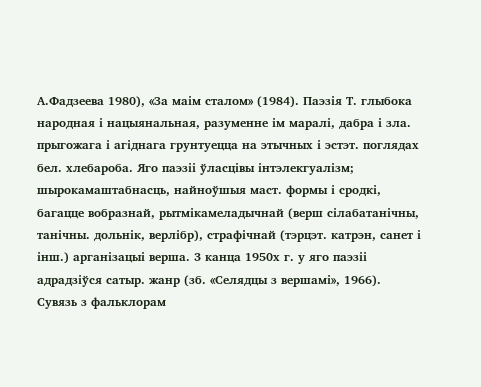А.Фадзеева 1980), «За маім сталом» (1984). Паэзія Т. глыбока народная і нацыянальная, разуменне ім маралі, дабра і зла. прыгожага і агіднага грунтуецца на этычных і эстэт. поглядах бел. хлебароба. Яго паэзіі ўласцівы інтэлекгуалізм; шырокамаштабнасць, найноўшыя маст. формы і сродкі, багацце вобразнай, рытмікамеладычнай (верш сілабатанічны, танічны. дольнік, верлібр), страфічнай (тэрцэт. катрэн, санет і інш.) арганізацыі верша. 3 канца 1950х г. у яго паэзіі адрадзіўся сатыр. жанр (зб. «Селядцы з вершамі», 1966). Сувязь з фальклорам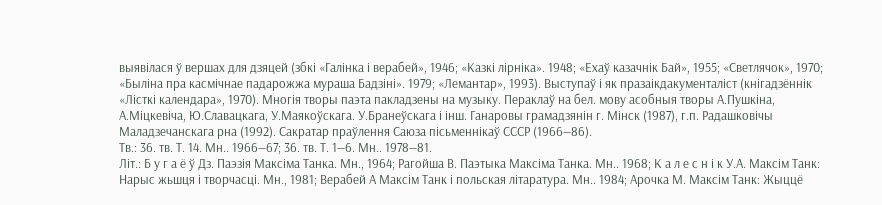выявілася ў вершах для дзяцей (збкі «Галінка і верабей», 1946; «Казкі лірніка». 1948; «Ехаў казачнік Бай», 1955; «Светлячок», 1970; «Быліна пра касмічнае падарожжа мураша Бадзіні». 1979; «Лемантар», 1993). Выступаў і як празаікдакументаліст (кнігадзённік «Лісткі календара», 1970). Многія творы паэта пакладзены на музыку. Пераклаў на бел. мову асобныя творы А.Пушкіна, А.Міцкевіча, Ю.Славацкага, У.Маякоўскага. У.Бранеўскага і інш. Ганаровы грамадзянін г. Мінск (1987), г.п. Радашковічы Маладзечанскага рна (1992). Сакратар праўлення Саюза пісьменнікаў СССР (1966—86).
Тв.: 36. тв. Т. 14. Мн.. 1966—67; 36. тв. Т. 1—6. Мн.. 1978—81.
Літ.: Б у г а ё ў Дз. Паэзія Максіма Танка. Мн., 1964; Рагойша В. Паэтыка Максіма Танка. Мн.. 1968; К а л е с н і к У.А. Максім Танк: Нарыс жьшця і творчасці. Мн., 1981; Верабей А Максім Танк і польская літаратура. Мн.. 1984; Арочка М. Максім Танк: Жыццё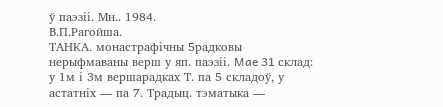ў паэзіі. Мн.. 1984.
В.П.Рагойша.
ТАНКА. монастрафічны 5радковы нерыфмаваны верш у яп. паэзіі. Mae 31 склад: у 1м і 3м вершарадках Т. па 5 складоў, у астатніх — па 7. Традыц. тэматыка —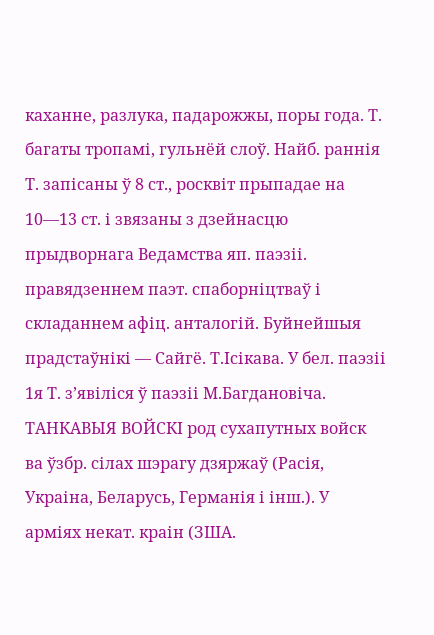каханне, разлука, падарожжы, поры года. Т. багаты тропамі, гульнёй слоў. Найб. раннія Т. запісаны ў 8 ст., росквіт прыпадае на 10—13 ст. і звязаны з дзейнасцю прыдворнага Ведамства яп. паэзіі. правядзеннем паэт. спаборніцтваў і складаннем афіц. анталогій. Буйнейшыя прадстаўнікі — Сайгё. Т.Ісікава. У бел. паэзіі 1я Т. з’явіліся ў паэзіі М.Багдановіча.
ТАНКАВЫЯ ВОЙСКІ род сухапутных войск ва ўзбр. сілах шэрагу дзяржаў (Расія, Украіна, Беларусь, Германія і інш.). У арміях некат. краін (ЗША.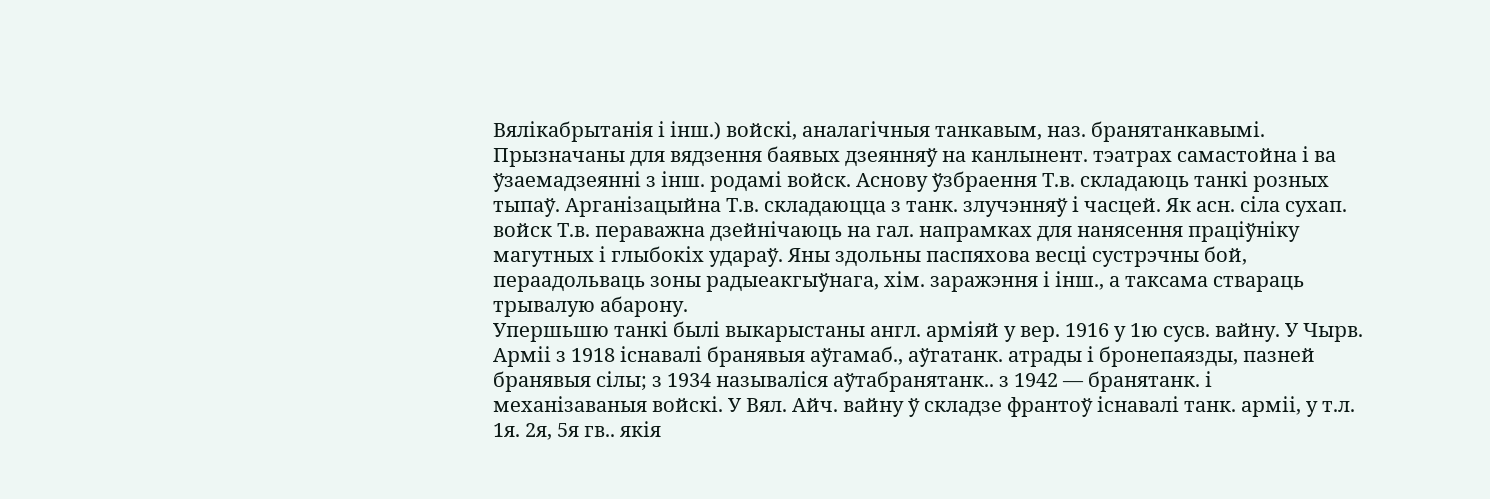Вялікабрытанія і інш.) войскі, аналагічныя танкавым, наз. бранятанкавымі. Прызначаны для вядзення баявых дзеянняў на канлынент. тэатрах самастойна і ва ўзаемадзеянні з інш. родамі войск. Аснову ўзбраення Т.в. складаюць танкі розных
тыпаў. Арганізацыйна Т.в. складаюцца з танк. злучэнняў і часцей. Як асн. сіла сухап. войск Т.в. пераважна дзейнічаюць на гал. напрамках для нанясення праціўніку магутных і глыбокіх удараў. Яны здольны паспяхова весці сустрэчны бой, пераадольваць зоны радыеакгыўнага, хім. заражэння і інш., а таксама ствараць трывалую абарону.
Упершьшю танкі былі выкарыстаны англ. арміяй у вер. 1916 у 1ю сусв. вайну. У Чырв. Арміі з 1918 існавалі бранявыя аўгамаб., аўгатанк. атрады і бронепаязды, пазней бранявыя сілы; з 1934 называліся аўтабранятанк.. з 1942 — бранятанк. і механізаваныя войскі. У Вял. Айч. вайну ў складзе франтоў існавалі танк. арміі, у т.л. 1я. 2я, 5я гв.. якія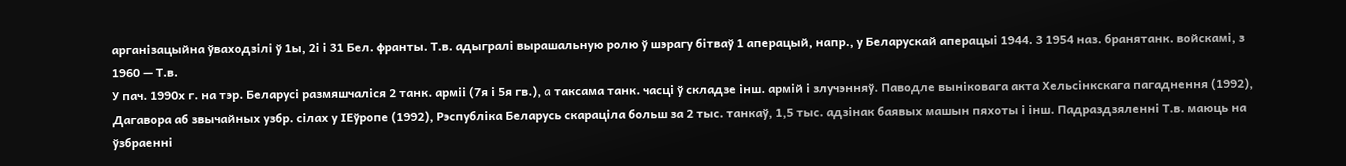арганізацыйна ўваходзілі ў 1ы, 2і і 31 Бел. франты. Т.в. адыгралі вырашальную ролю ў шэрагу бітваў 1 аперацый, напр., у Беларускай аперацыі 1944. 3 1954 наз. бранятанк. войскамі, з 1960 — Т.в.
У пач. 1990х г. на тэр. Беларусі размяшчаліся 2 танк. арміі (7я і 5я гв.), a таксама танк. часці ў складзе інш. армій і злучэнняў. Паводле выніковага акта Хельсінкскага пагаднення (1992), Дагавора аб звычайных узбр. сілах у ІЕўропе (1992), Рэспубліка Беларусь скараціла больш за 2 тыс. танкаў, 1,5 тыс. адзінак баявых машын пяхоты і інш. Падраздзяленні Т.в. маюць на ўзбраенні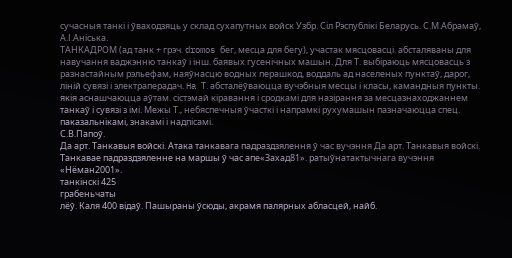сучасныя танкі і ўваходзяць у склад сухапутных войск Узбр. Сіл Рэспублікі Беларусь. С.М.Абрамаў, А.І.Аніська.
ТАНКАДРОМ (ад танк + грэч. dromos бег, месца для бегу), участак мясцовасці. абсталяваны для навучання ваджэнню танкаў і інш. баявых гусенічных машын. Для Т. выбіраюць мясцовасць з разнастайным рэльефам, наяўнасцю водных перашкод, воддаль ад населеных пунктаў, дарог, ліній сувязі і электраперадач. Ha Т. абсталёўваюцца вучэбныя месцы і класы, камандныя пункты. якія аснашчаюцца аўтам. сістэмай кіравання і сродкамі для назірання за месцазнаходжаннем танкаў і сувязі з імі. Межы Т., небяспечныя ўчасткі і напрамкі рухумашын пазначаюцца спец. паказальнікамі, знакамі і надпісамі.
С.В.Папоў.
Да арт. Танкавыя войскі. Атака танкавага падраздзялення ў час вучэння Да арт. Танкавыя войскі. Танкавае падраздзяленне на маршы ў час апе«Захад81». ратыўнатактычнага вучэння «Нёман2001».
танкінскі 425
грабеньчаты
лёў. Каля 400 відаў. Пашыраны ўсюды, акрамя палярных абласцей, найб.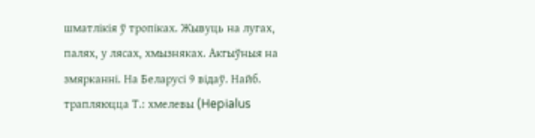шматлікія ў тропіках. Жывуць на лугах, палях, у лясах, хмызняках. Акгыўныя на змярканні. На Беларусі 9 відаў. Найб. трапляюцца Т.: хмелевы (Hepialus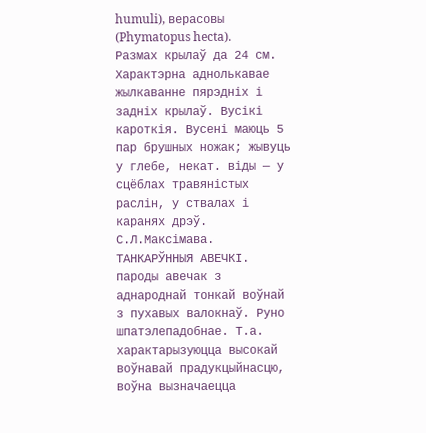humuli), верасовы (Phymatopus hecta).
Размах крылаў да 24 см. Характэрна аднолькавае жылкаванне пярэдніх і задніх крылаў. Вусікі кароткія. Вусені маюць 5 пар брушных ножак; жывуць у глебе, некат. віды — у сцёблах травяністых раслін, у ствалах і каранях дрэў. С.Л.Максімава.
ТАНКАРЎННЫЯ АВЕЧКІ. пароды авечак з аднароднай тонкай воўнай з пухавых валокнаў. Руно шпатэлепадобнае. Т.а. характарызуюцца высокай воўнавай прадукцыйнасцю, воўна вызначаецца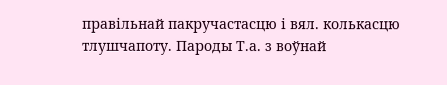правільнай пакручастасцю і вял. колькасцю тлушчапоту. Пароды Т.а. з воўнай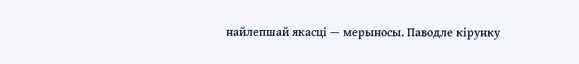найлепшай якасці — мерыносы. Паводле кірунку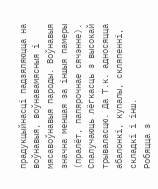прадукцыйнасці падзяляюцца на воўнавыя, воўнавамясныя і мясавоўнавыя пароды. Воўнавыя
значна меншая за іншыя памеры (пралёт, папярочнае сячэнне). Спалучаюць лёгкасць з высокай трываласцю. Да Т.к. адносяцца абалонкі, купалы, скляпенні, складкі і інш.
Робяцца з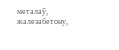металаў, жалезабетону,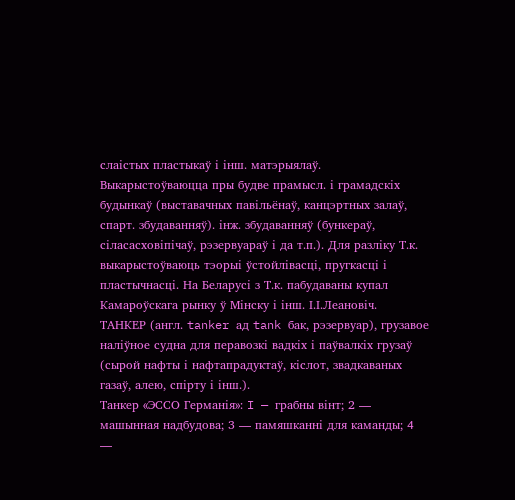слаістых пластыкаў і інш. матэрыялаў. Выкарыстоўваюцца пры будве прамысл. і грамадскіх будынкаў (выставачных павільёнаў, канцэртных залаў, спарт. збудаванняў). інж. збудаванняў (бункераў, сіласасховіпічаў, рэзервуараў і да т.п.). Для разліку Т.к. выкарыстоўваюць тэорыі ўстойлівасці, пругкасці і пластычнасці. На Беларусі з Т.к. пабудаваны купал Камароўскага рынку ў Мінску і інш. І.І.Леановіч.
ТАНКЕР (англ. tanker ад tank бак, рэзервуар), грузавое наліўное судна для перавозкі вадкіх і паўвалкіх грузаў (сырой нафты і нафтапрадуктаў, кіслот, звадкаваных газаў, алею, спірту і інш.).
Танкер «ЭССО Германія»: I — грабны вінт; 2 — машынная надбудова; 3 — памяшканні для каманды; 4 —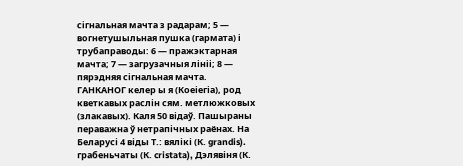сігнальная мачта з радарам; 5 — вогнетушыльная пушка (гармата) і трубаправоды: 6 — пражэктарная мачта; 7 — загрузачныя лініі; 8 — пярэдняя сігнальная мачта.
ГАНКАНОГ келер ы я (Коеіегіа), род кветкавых раслін сям. метлюжковых (злакавых). Каля 50 відаў. Пашыраны пераважна ў нетрапічных раёнах. На Беларусі 4 віды Т.: вялікі (К. grandis). грабеньчаты (К. cristata), Дэлявіня (К.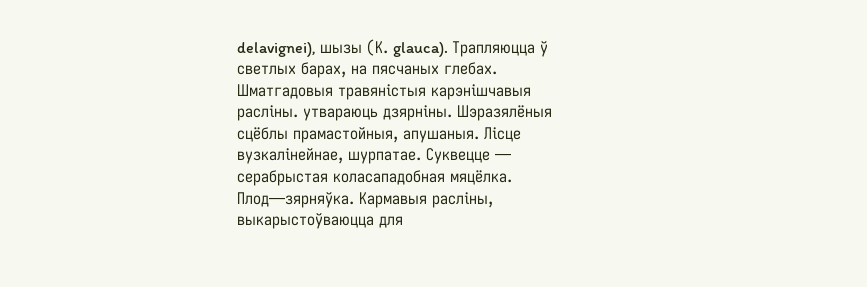delavignei), шызы (К. glauca). Трапляюцца ў светлых барах, на пясчаных глебах.
Шматгадовыя травяністыя карэнішчавыя расліны. утвараюць дзярніны. Шэразялёныя сцёблы прамастойныя, апушаныя. Лісце вузкалінейнае, шурпатае. Суквецце — серабрыстая коласападобная мяцёлка. Плод—зярняўка. Кармавыя расліны, выкарыстоўваюцца для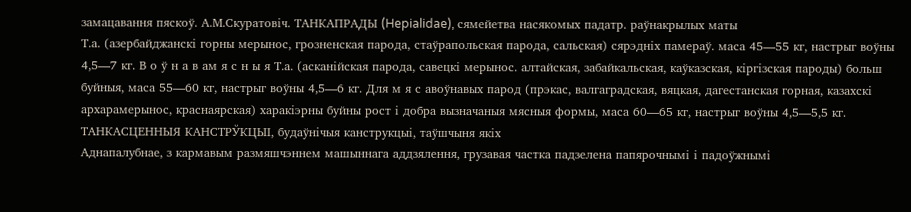замацавання пяскоў. А.М.Скуратовіч. ТАНКАПРАДЫ (Hepialidae), сямейетва насякомых падатр. раўнакрылых маты
Т.а. (азербайджанскі горны мерынос, грозненская парода, стаўрапольская парода, сальская) сярэдніх памераў. маса 45—55 кг, настрыг воўны 4,5—7 кг. В о ў н а в ам я с н ы я Т.а. (асканійская парода, савецкі мерынос. алтайская, забайкальская, каўказская, кіргізская пароды) больш буйныя, маса 55—60 кг, настрыг воўны 4,5—6 кг. Для м я с авоўнавых парод (прэкас, валгаградская, вяцкая, дагестанская горная, казахскі архарамерынос, краснаярская) харакіэрны буйны рост і добра вызначаныя мясныя формы, маса 60—65 кг, настрыг воўны 4,5—5,5 кг.
ТАНКАСЦЕННЫЯ КАНСТРЎКЦЫІ, будаўнічыя канструкцыі, таўшчыня якіх
Аднапалубнае, з кармавым размяшчэннем машыннага аддзялення, грузавая частка падзелена папярочнымі і падоўжнымі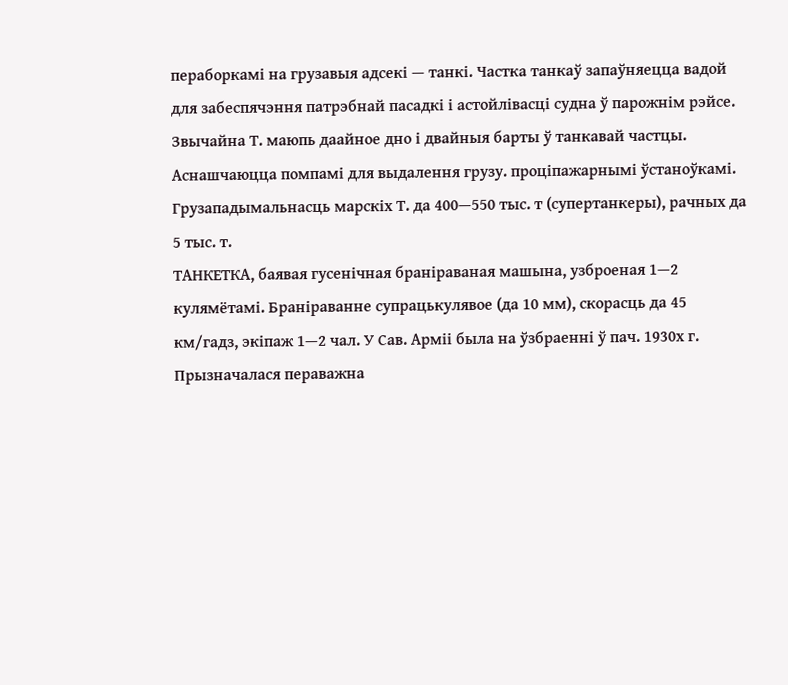пераборкамі на грузавыя адсекі — танкі. Частка танкаў запаўняецца вадой для забеспячэння патрэбнай пасадкі і астойлівасці судна ў парожнім рэйсе. Звычайна Т. маюпь даайное дно і двайныя барты ў танкавай частцы. Аснашчаюцца помпамі для выдалення грузу. проціпажарнымі ўстаноўкамі. Грузападымальнасць марскіх Т. да 400—550 тыс. т (супертанкеры), рачных да 5 тыс. т.
ТАНКЕТКА, баявая гусенічная браніраваная машына, узброеная 1—2 кулямётамі. Браніраванне супрацькулявое (да 10 мм), скорасць да 45 км/гадз, экіпаж 1—2 чал. У Сав. Арміі была на ўзбраенні ў пач. 1930х г. Прызначалася пераважна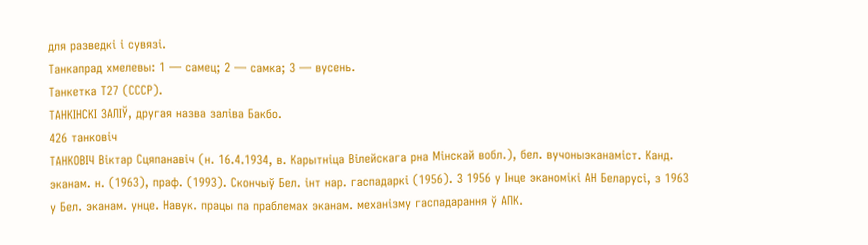для разведкі і сувязі.
Танкапрад хмелевы: 1 — самец; 2 — самка; 3 — вусень.
Танкетка Т27 (СССР).
ТАНКІНСКІ ЗАЛІЎ, другая назва заліва Бакбо.
426 танковіч
ТАНКОВІЧ Віктар Сцяпанавіч (н. 16.4.1934, в. Карытніца Вілейскага рна Мінскай вобл.), бел. вучоныэканаміст. Канд. эканам. н. (1963), праф. (1993). Скончыў Бел. інт нар. гаспадаркі (1956). 3 1956 у Інце эканомікі АН Беларусі, з 1963 у Бел. эканам. унце. Навук. працы па праблемах эканам. механізму гаспадарання ў АПК.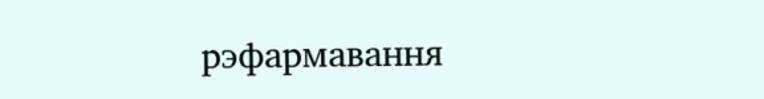рэфармавання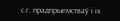с.г. прадпрыемстваў і іх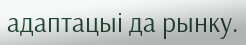адаптацыі да рынку.